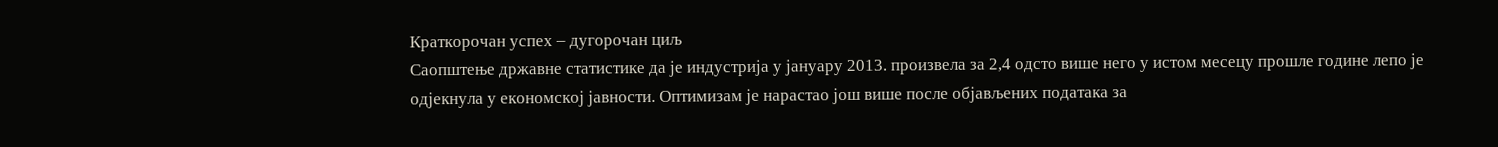Краткорочан успех – дугорочан циљ
Саопштење државне статистике да је индустрија у јануару 2013. произвела за 2,4 одсто више него у истом месецу прошле године лепо је одјекнула у економској јавности. Оптимизам је нарастао још више после објављених података за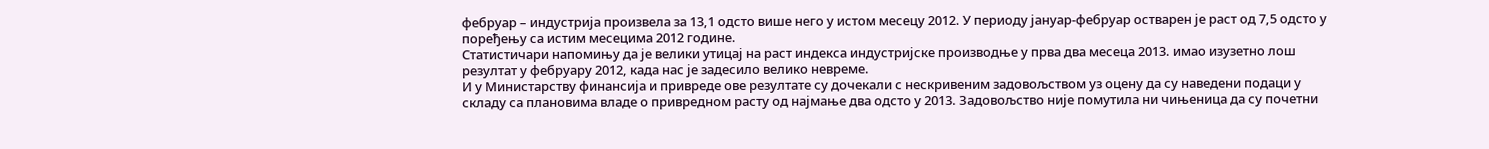фебруар – индустрија произвела за 13,1 одсто више него у истом месецу 2012. У периоду јануар-фебруар остварен је раст од 7,5 одсто у поређењу са истим месецима 2012 године.
Статистичари напомињу да је велики утицај на раст индекса индустријске производње у прва два месеца 2013. имао изузетно лош резултат у фебруару 2012, када нас је задесило велико невреме.
И у Министарству финансија и привреде ове резултате су дочекали с нескривеним задовољством уз оцену да су наведени подаци у складу са плановима владе о привредном расту од најмање два одсто у 2013. Задовољство није помутила ни чињеница да су почетни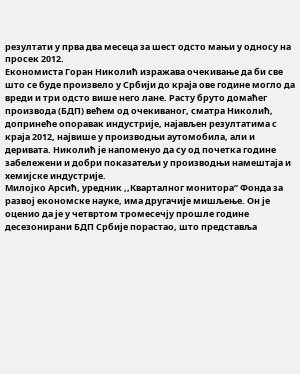резултати у прва два месеца за шест одсто мањи у односу на просек 2012.
Економиста Горан Николић изражава очекивање да би све што се буде произвело у Србији до краја ове године могло да вреди и три одсто више него лане. Расту бруто домаћег производа (БДП) већем од очекиваног, сматра Николић, допринеће опоравак индустрије, најављен резултатима с краја 2012, највише у производњи аутомобила, али и деривата. Николић је напоменуо да су од почетка године забележени и добри показатељи у производњи намештаја и хемијске индустрије.
Милојко Арсић, уредник ,,Кварталног монитора” Фонда за развој економске науке, има другачије мишљење. Он је оценио да је у четвртом тромесечју прошле године десезонирани БДП Србије порастао, што представља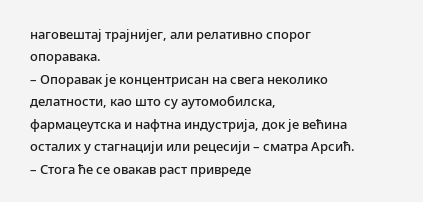наговештај трајнијег, али релативно спорог опоравака.
– Опоравак је концентрисан на свега неколико делатности, као што су аутомобилска, фармацеутска и нафтна индустрија, док је већина осталих у стагнацији или рецесији – сматра Арсић. – Стога ће се овакав раст привреде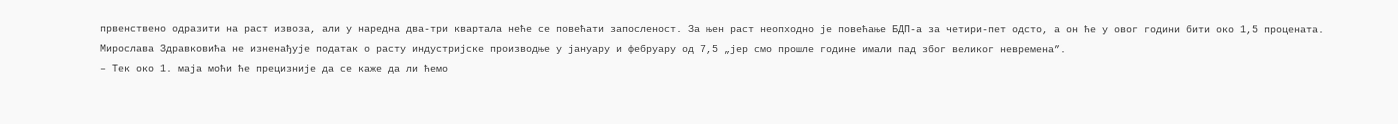првенствено одразити на раст извоза, али у наредна два-три квартала неће се повећати запосленост. За њен раст неопходно је повећање БДП-а за четири-пет одсто, а он ће у овог години бити око 1,5 процената.
Мирослава Здравковића не изненађује податак о расту индустријске производње у јануару и фебруару од 7,5 „јер смо прошле године имали пад због великог невремена”.
– Тек око 1. маја моћи ће прецизније да се каже да ли ћемо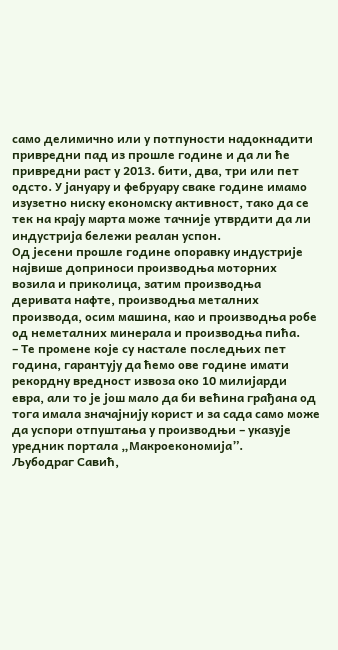само делимично или у потпуности надокнадити привредни пад из прошле године и да ли ће привредни раст у 2013. бити, два, три или пет одсто. У јануару и фебруару сваке године имамо изузетно ниску економску активност, тако да се тек на крају марта може тачније утврдити да ли индустрија бележи реалан успон.
Од јесени прошле године опоравку индустрије највише доприноси производња моторних возила и приколица, затим производња деривата нафте, производња металних производа, осим машина, као и производња робе од неметалних минерала и производња пића.
– Те промене које су настале последњих пет година, гарантују да ћемо ове године имати рекордну вредност извоза око 10 милијарди евра, али то је још мало да би већина грађана од тога имала значајнију корист и за сада само може да успори отпуштања у производњи – указује уредник портала „Макроекономија”.
Љубодраг Савић,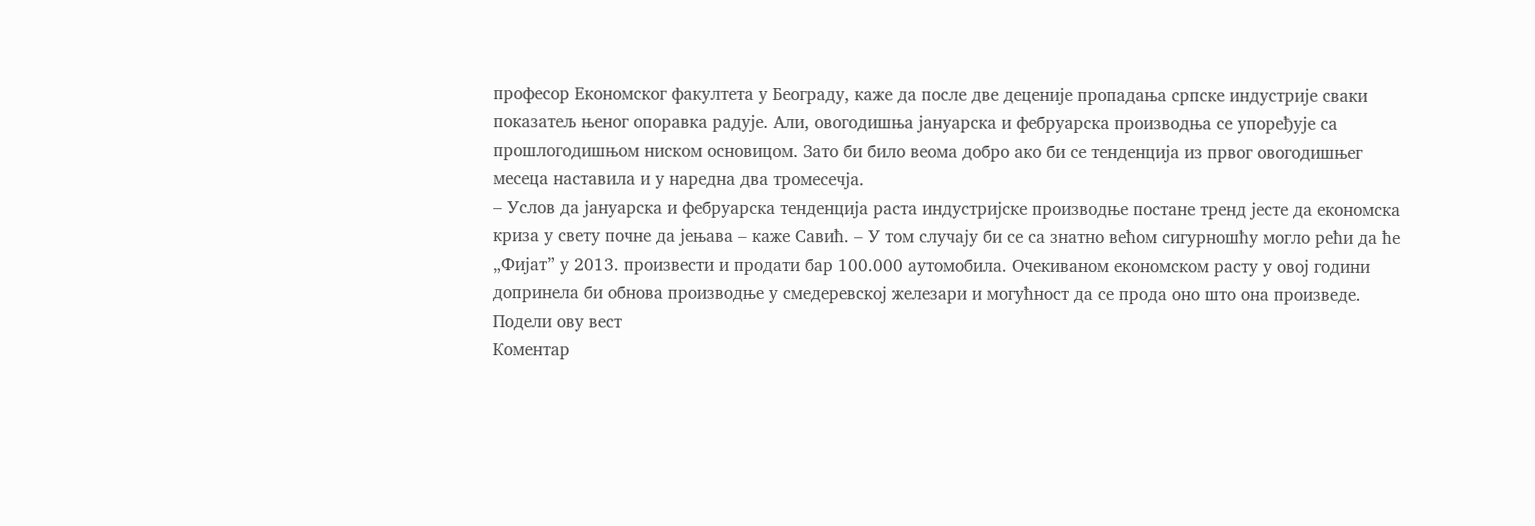професор Економског факултета у Београду, каже да после две деценије пропадања српске индустрије сваки показатељ њеног опоравка радује. Али, овогодишња јануарска и фебруарска производња се упоређује са прошлогодишњом ниском основицом. Зато би било веома добро ако би се тенденција из првог овогодишњег месеца наставила и у наредна два тромесечја.
– Услов да јануарска и фебруарска тенденција раста индустријске производње постане тренд јесте да економска криза у свету почне да јењава – каже Савић. – У том случају би се са знатно већом сигурношћу могло рећи да ће „Фијат” у 2013. произвести и продати бар 100.000 аутомобила. Очекиваном економском расту у овој години допринела би обнова производње у смедеревској железари и могућност да се прода оно што она произведе.
Подели ову вест
Комeнтар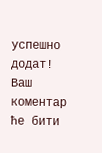успeшно додат!
Ваш комeнтар ћe бити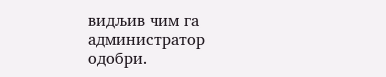видљив чим га администратор одобри.